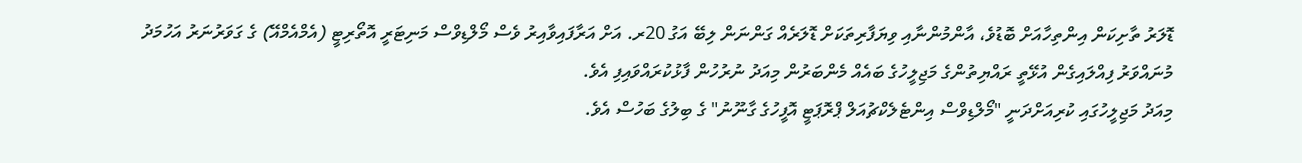ޑޮލަރު ތާށިކަން އިންތިހާއަށް ބޮޑުވެ، އާންމުންނާއި ވިޔަފާރިތަކަށް ޑޮލަރެއް ގަންނަން ލިބޭ އަގު 20ރ. އަށް އަރާފައިވާއިރު ވެސް މޯލްޑިވްސް މަނިޓަރީ އޮތޯރިޓީ (އެމްއެމްއޭ) ގެ ގަވަރުނަރު އަހުމަދު މުނައްވަރު ފިއްލައިގެން އުޅޭތީ ރައްޔިތުންގެ މަޖިލީހުގެ ބައެއް މެންބަރުން މިއަދު ނުރުހުން ފާޅުކުރައްވައިފި އެވެ.
މިއަދު މަޖިލީހުގައި ކުރިއަށްދަނީ "މޯލްޑިވްސް އިންޓެލެކްޗުއަލް ޕްރޮޕަޓީ އޮފީހުގެ ގާނޫނު" ގެ ބިލުގެ ބަހުސް އެވެ.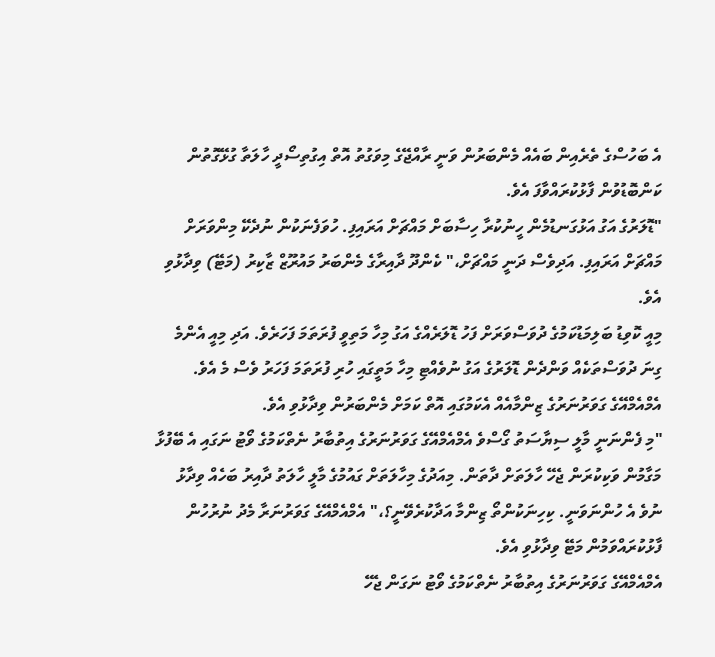އެ ބަހުސްގެ ތެރެއިން ބައެއް މެންބަރުން ވަނީ ރާއްޖޭގެ މިވަގުތު އޮތް އިގުތިސޯދީ ހާލަތާ ގުޅޭގޮތުން ކަންބޮޑުވުން ފާޅުކުރައްވާފަ އެވެ.
"ޑޮލަރުގެ އަގު އަޅުގަނޑުމެން ހީނުކުރާ ހިސާބަށް މައްޗަށް އަރައިފި. ހުވަފެނަކުން ނުދެކޭ މިންވަރަށް މައްޗަށް އަރައިފި. އަދިވެސް ދަނީ މައްޗަށް،" ކެންދޫ ދާއިރާގެ މެންބަރު މައުރޫޒް ޒާކިރު (މަޓޭ) ވިދާޅުވި އެވެ.
މިއީ ކޮވިޑު ބަލިމަޑުކަމުގެ ދުވަސްވަރަށް ފަހު ޑޮލަރެއްގެ އަގު މިހާ މަތިވީ ފުރަތަމަ ފަހަރެވެ. އަދި މިއީ އެންމެ ގިނަ ދުވަސްތަކެއް ވަންދެން ޑޮލަރުގެ އަގު ނުވެއްޓި މިހާ މަތީގައި ހުރި ފުރަތަމަ ފަހަރު ވެސް މެ އެވެ. އެމްއެމްއޭގެ ގަވަރުނަރުގެ ޒިންމާއެއް އެކަމުގައި އޮތް ކަމަށް މެންބަރުން ވިދާޅުވި އެވެ.
"މި ފެންނަނީ މާލީ ސިޔާސަތު ގޯސްވެ އެމްއެމްއޭގެ ގަވަރުނަރުގެ އިތުބާރު ނެތްކަމުގެ ވޯޓު ނަގައި އެ ބޭފުޅާ މަގާމުން ވަކިކުރަން ޖެހޭ ހާލަތަށް ދާތަން. މިއަދުގެ މިހާލަތަށް ގައުމުގެ މާލީ ހާލަތު ދާއިރު ބަހެއް ވިދާޅު ނުވެ އެ ހުންނަވަނީ. ކިހިނަކުންތޯ ޒިންމާ އަދާކުރެވޭނީ؟،" އެމްއެމްއޭގެ ގަވަރުނަރާ މެދު ނުރުހުން ފާޅުކުރައްވަމުން މަޓޭ ވިދާޅުވި އެވެ.
އެމްއެމްއޭގެ ގަވަރުނަރުގެ އިތުބާރު ނެތްކަމުގެ ވޯޓު ނަގަން ޖެހޭ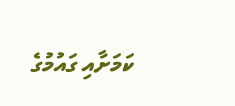ކަމަށާއި ގައުމުގެ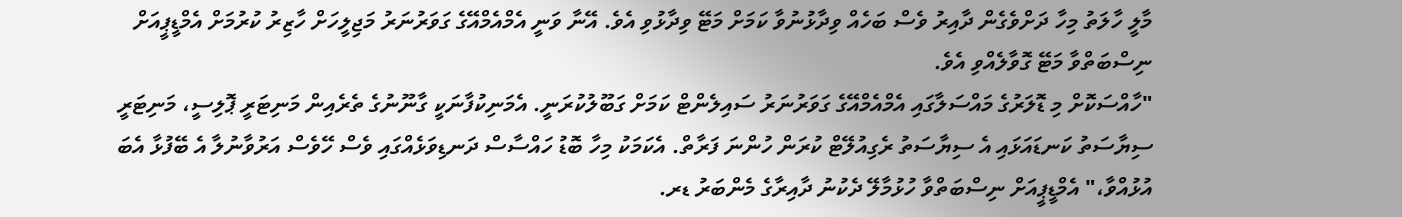މާލީ ހާލަތު މިހާ ދަށްވެގެން ދާއިރު ވެސް ބަހެއް ވިދާޅުނުވާ ކަމަށް މަޓޭ ވިދާޅުވި އެވެ. އޭނާ ވަނީ އެމްއެމްއޭގެ ގަވަރުނަރު މަޖިލީހަށް ހާޒިރު ކުރުމަށް އެމްޑީޕީއަށް ނިސްބަތްވާ މަޓޭ ގޮވާލެއްވި އެވެ.
"ހާއްސަކޮށް މި ޑޮލަރުގެ މައްސަލާގައި އެމްއެމްއޭގެ ގަވަރުނަރު ސައިލެންޓް ކަމަށް ގަބޫލުކުރަނީ. އެމަނިކުފާނަކީ ގާނޫނުގެ ތެރެއިން މަނިޓަރީ ޕޮލިސީ، މަނިޓަރީ ސިޔާސަތު ކަނޑައަޅައި އެ ސިޔާސަތު ރެގިއުލޭޓް ކުރަން ހުންނަ ފަރާތް. އެކަމަކު މިހާ ބޮޑު ހައްސާސް ދަނޑިވަޅެއްގައި ވެސް ހޭވެސް އަރުވާނުލާ އެ ބޭފުޅާ އެބަ އުޅުއްވާ،" އެމްޑީޕީއަށް ނިސްބަތްވާ ހުޅުމާލޭ ދެކުނު ދާއިރާގެ މެންބަރު ޑރ.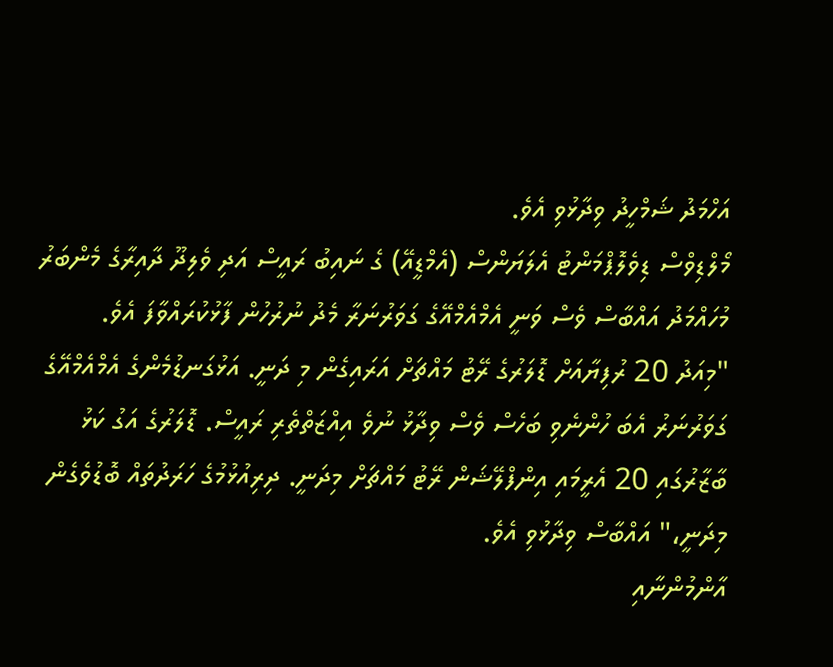އަހްމަދު ޝަމްހީދު ވިދާޅުވި އެވެ.
މޯލްޑިވްސް ޑިވެލޮޕްމަންޓު އެލަޔަންސް (އެމްޑީއޭ) ގެ ނައިބު ރައީސް އަދި ވެލިދޫ ދާއިރާގެ މެންބަރު މުހައްމަދު އައްބާސް ވެސް ވަނީ އެމްއެމްއޭގެ ގަވަރުނަރާ މެދު ނުރުހުން ފާޅުކުރައްވާފަ އެވެ.
"މިއަދު 20 ރުފިޔާއަށް ޑޮލަރުގެ ރޭޓު މައްޗަށް އަރައިގެން މި ދަނީ. އަޅުގަނޑުމެންގެ އެމްއެމްއޭގެ ގަވަރުނަރު އެބަ ހުންނެވި ބަހެސް ވެސް ވިދާޅު ނުވެ އިއްޒަތްތެރި ރައީސް. ޑޮލަރުގެ އަގު ކަޅު ބާޒާރުގައި 20 އެރީމައި އިންފްލޭޝަން ރޭޓު މައްޗަށް މިދަނީ. ދިރިއުޅުމުގެ ހަރަދުތައް ބޮޑުވެގެން މިދަނީ،" އައްބާސް ވިދާޅުވި އެވެ.
އާންމުންނާއި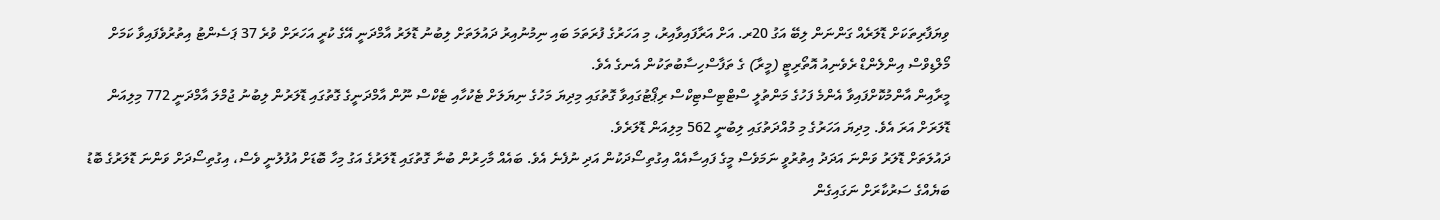ވިޔަފާރިތަކަށް ޑޮލަރެއް ގަންނަން ލިބޭ އަގު 20ރ. އަށް އަރާފައިވާއިރު، މި އަހަރުގެ ފުރަތަމަ ބައި ނިމުނުއިރު ދައުލަތަށް ލިބުނު ޑޮލަރު އާމްދަނީ އޭގެ ކުރީ އަހަރަށް ވުރެ 37 ޕަސެންޓު އިތުރުވެފައިވާ ކަމަށް މޯލްޑިވްސް އިންލެންޑް ރެވެނިއު އޮތޯރިޓީ (މީރާ) ގެ ތަފާސްހިސާބުތަކުން އެނގެ އެވެ.
މީރާއިން އާންމުކޮށްފައިވާ އެންމެ ފަހުގެ މަންތުލީ ސްޓްޓިސްޓިކްސް ރިޕޯޓުގައިވާ ގޮތުގައި މިދިޔަ މަހުގެ ނިޔަލަށް ޓެކުހާއި ޓެކްސް ނޫން އާމްދަނީގެ ގޮތުގައި ޑޮލަރުން ލިބުނު ޖުމްލަ އާމްދަނީ 772 މިލިއަން ޑޮލަރަށް އަރަ އެވެ. މިދިޔަ އަހަރުގެ މި މުއްދަތުގައި ލިބުނީ 562 މިލިއަން ޑޮލަރެވެ.
ދައުލަތަށް ޑޮލަރު ވަންނަ އަދަދު އިތުރުވީ ނަމަވެސް މީގެ ފައިސާއެއް އިގުތިސޯދަކުން އަދި ނުފެނެ އެވެ. ބައެއް މާހިރުން ބުނާ ގޮތުގައި ޑޮލަރުގެ އަގު މިހާ ބޮޑަށް އުފުލުނީ ވެސް، އިގުތިސޯދަށް ވަންނަ ޑޮލަރުގެ ބޮޑު ބަޔެއްގެ ސަރުކާރަށް ނަގައިގެން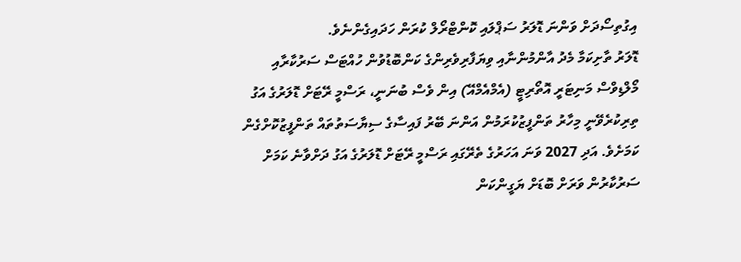އިގުތިސޯދަށް ވަންނަ ޑޮލަރު ސަޕްލައި ކޮންޓްރޯލް ކުރަން ހަދައިގެންނެވެ.
ޑޮލަރު ތާށިކަމާ މެދު އާންމުންނާއި ވިޔަފާރިވެރިންގެ ކަންބޮޑުވުން ހުއްޓަސް ސަރުކާރާއި މޯލްޑިވްސް މަނިޓަރީ އޮތޯރިޓީ (އެމްއެމްއޭ) އިން ވެސް ބުނަނީ، ރަސްމީ ރޭޓަށް ޑޮލަރުގެ އަގު ތިރިކުރެވޭނީ މިހާރު ތަންފީޒުކުރަމުން އަންނަ ބޭރު ފައިސާގެ ސިޔާސަތުތައް ތަންފީޒުކޮށްގެން ކަމަށެވެ. އަދި 2027 ވަނަ އަހަރުގެ ތެރޭގައި ރަސްމީ ރޭޓަށް ޑޮލަރުގެ އަގު ދަށްވާނެ ކަމަށް ސަރުކާރުން ވަރަށް ބޮޑަށް ޔަގީންކަން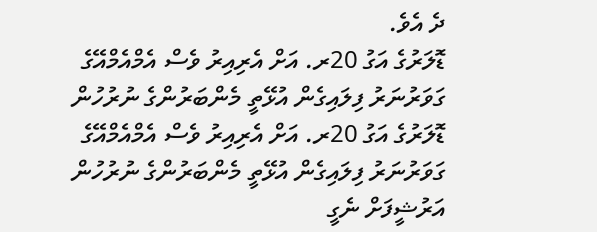ދެ އެވެ.
ޑޮލަރުގެ އަގު 20ރ. އަށް އެރިއިރު ވެސް އެމްއެމްއޭގެ ގަވަރުނަރު ފިލައިގެން އުޅޭތީ މެންބަރުންގެ ނުރުހުން ޑޮލަރުގެ އަގު 20ރ. އަށް އެރިއިރު ވެސް އެމްއެމްއޭގެ ގަވަރުނަރު ފިލައިގެން އުޅޭތީ މެންބަރުންގެ ނުރުހުން
އަރުޝީފަށް ނެގީ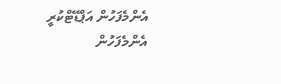އެންމެފަހުން އަޕްޑޭޓްކުރީ
އެންމެފަހުން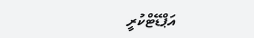އަޕްޑޭޓްކުރީ